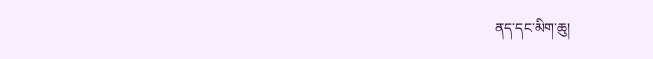ནད་དང་མིག་ཆུ།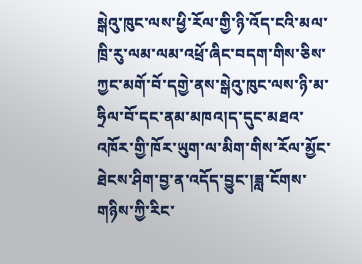སྒེའུ་ཁུང་ལས་ཕྱི་རོལ་གྱི་ཉི་འོད་ངའི་མལ་ཁྲི་རུ་ལམ་ལམ་འཕྲོ་ཞིང་བདག་གིས་ཅིས་ཀྱང་མགོ་བོ་དགྱེ་ནས་སྒེའུ་ཁུང་ལས་ཉི་མ་ཧྲིལ་བོ་དང་ནམ་མཁའ།ད་དུང་མཐའ་འཁོར་གྱི་ཁོར་ཡུག་ལ་མིག་གིས་རོལ་མྱོང་ཐེངས་ཤིག་བྱ་ན་འདོད་བྱུང་།ཟླ་ངོགས་གཉིས་ཀྱི་རིང་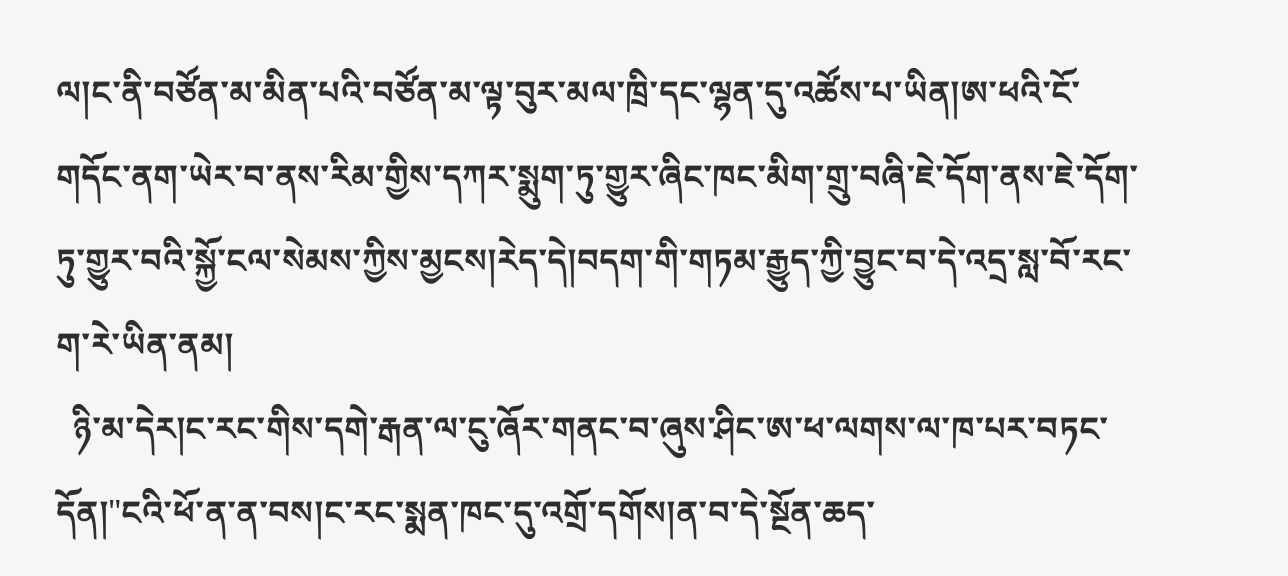ལ།ང་ནི་བཙོན་མ་མིན་པའི་བཙོན་མ་ལྟ་བུར་མལ་ཁྲི་དང་ལྷན་དུ་འཚོས་པ་ཡིན།ཨ་ཕའི་ངོ་གདོང་ནག་ཡེར་བ་ནས་རིམ་གྱིས་དཀར་སྨུག་ཏུ་གྱུར་ཞིང་ཁང་མིག་གྲུ་བཞི་ཇེ་དོག་ནས་ཇེ་དོག་ཏུ་གྱུར་བའི་སྐྱོ་ངལ་སེམས་ཀྱིས་མྱངས།རེད་དེ།བདག་གི་གཏམ་རྒྱུད་ཀྱི་བྱུང་བ་དེ་འདྲ་སླ་བོ་རང་ག་རེ་ཡིན་ནམ།
  ཉི་མ་དེར།ང་རང་གིས་དགེ་རྒན་ལ་ངུ་ཞོར་གནང་བ་ཞུས་ཤིང་ཨ་ཕ་ལགས་ལ་ཁ་པར་བཏང་དོན།"ངའི་ཕོ་ན་ན་བས།ང་རང་སྨན་ཁང་དུ་འགྲོ་དགོས།ན་བ་དེ་སྔོན་ཆད་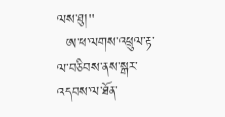ལས་ཐུ།"
  ཨ་ཕ་ལགས་འཕྲུལ་རྟ་ལ་བཅིབས་ནས་སྒར་འདབས་ལ་ཐོན་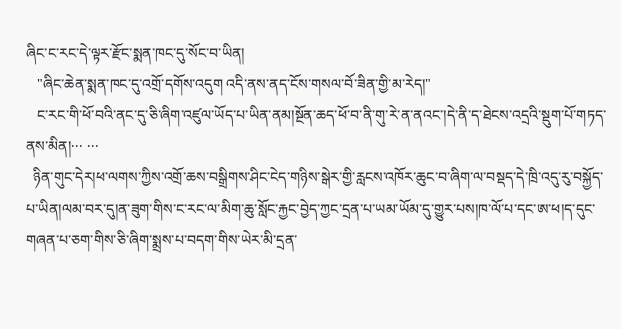ཞིང་ང་རང་དེ་ལྟར་རྫོང་སྨན་ཁང་དུ་སོང་བ་ཡིན།
   "ཞིང་ཆེན་སྨན་ཁང་དུ་འགྲོ་དགོས་འདུག འདི་ནས་ནད་ངོས་གསལ་བོ་ཟིན་གྱི་མ་རེད།"
   ང་རང་གི་ཕོ་བའི་ནང་དུ་ཅི་ཞིག་འཛུལ་ཡོད་པ་ཡིན་ནམ།སྔོན་ཆད་ཕོ་བ་ནི་གུ་རེ་ན་ནའང་།དེ་ནི་ད་ཐེངས་འདྲའི་སྡུག་པོ་གཏད་ནས་མིན།··· ···
  ཉིན་གུང་དེར།ཕ་ལགས་ཀྱིས་འགྲོ་ཆས་བསྒྲིགས་ཤིང་ངེད་གཉིས་སྒེར་གྱི་རླངས་འཁོར་ཆུང་བ་ཞིག་ལ་བསྡད་དེ་ཁྲི་འདུ་རུ་བསྐྱོད་པ་ཡིན།ལམ་བར་དུ།ན་ཟུག་གིས་ང་རང་ལ་མིག་ཆུ་སློང་རྐྱང་བྱེད་ཀྱང་དྲན་པ་ཡམ་ཡོམ་དུ་གྱུར་པས།ཁ་ལོ་པ་དང་ཨ་ཕ།ད་དུང་གཞན་པ་ཅག་གིས་ཅི་ཞིག་སྨྲས་པ་བདག་གིས་ཡེར་མི་དྲན་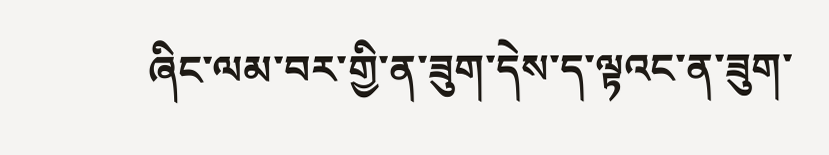ཞིང་ལམ་བར་གྱི་ན་ཟུག་དེས་ད་ལྟའང་ན་ཟུག་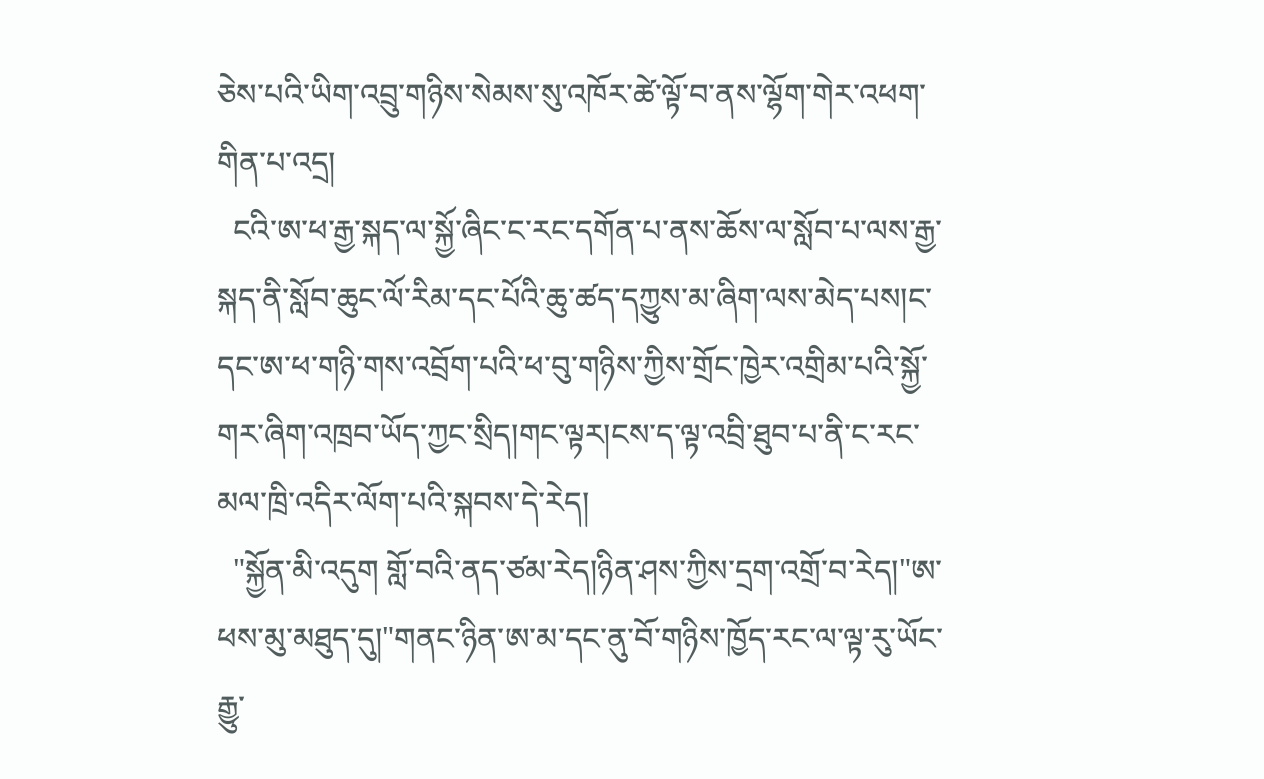ཅེས་པའི་ཡིག་འབྲུ་གཉིས་སེམས་སུ་འཁོར་ཚེ་ལྟོ་བ་ནས་ལྷོག་གེར་འཕག་གིན་པ་འདྲ།
  ངའི་ཨ་ཕ་རྒྱ་སྐད་ལ་སྐྱོ་ཞིང་ང་རང་དགོན་པ་ནས་ཆོས་ལ་སློབ་པ་ལས་རྒྱ་སྐད་ནི་སློབ་ཆུང་ལོ་རིམ་དང་པོའི་ཆུ་ཚད་དཀྱུས་མ་ཞིག་ལས་མེད་པས།ང་དང་ཨ་ཕ་གཉི་གས་འབྲོག་པའི་ཕ་བུ་གཉིས་ཀྱིས་གྲོང་ཁྱེར་འགྲིམ་པའི་སྐྱོ་གར་ཞིག་འཁྲབ་ཡོད་ཀྱང་སྲིད།གང་ལྟར།ངས་ད་ལྟ་འབྲི་ཐུབ་པ་ནི་ང་རང་མལ་ཁྲི་འདིར་ལོག་པའི་སྐབས་དེ་རེད།
  "སྐྱོན་མི་འདུག གློ་བའི་ནད་ཙམ་རེད།ཉིན་ཤས་ཀྱིས་དྲག་འགྲོ་བ་རེད།"ཨ་ཕས་མུ་མཐུད་དུ།"གནང་ཉིན་ཨ་མ་དང་ནུ་བོ་གཉིས་ཁྱོད་རང་ལ་ལྟ་རུ་ཡོང་རྒྱུ་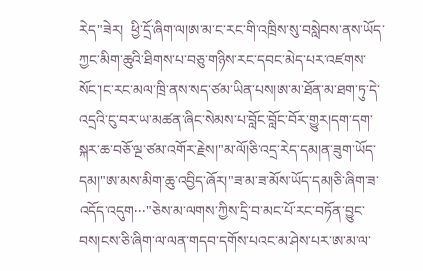རེད"ཟེར།  ཕྱི་དྲོ་ཞིག་ལ།ཨ་མ་ང་རང་གི་འཁྲིས་སུ་བསླེབས་ནས་ཡོད་ཀྱང་མིག་ཆུའི་ཐིགས་པ་བཅུ་གཉིས་རང་དབང་མེད་པར་འཛགས་སོང་།ང་རང་མལ་ཁྲི་ནས་སད་ཙམ་ཡིན་པས།ཨ་མ་ཐོན་མ་ཐག་ཏུ་དེ་འདྲའི་ངུ་བར་ཡ་མཚན་ཞིང་སེམས་པ་བློང་བློང་བོར་གྱུར།དག་དག་སྐར་ཆ་བཅོ་ལྔ་ཙམ་འགོར་རྗེས།"མ་ལོ།ཅི་འདྲ་རེད་དམ།ན་ཟུག་ཡོད་དམ།"ཨ་མས་མིག་ཆུ་འབྱིད་ཞོར།"ཟ་མ་ཟ་མོས་ཡོད་དམ།ཅི་ཞིག་ཟ་འདོད་འདུག···"ཅེས་མ་ལགས་ཀྱིས་དྲི་བ་མང་པོ་རང་བཏོན་བྱུང་བས།ངས་ཅི་ཞིག་ལ་ལན་གདབ་དགོས་པའང་མ་ཤེས་པར་ཨ་མ་ལ་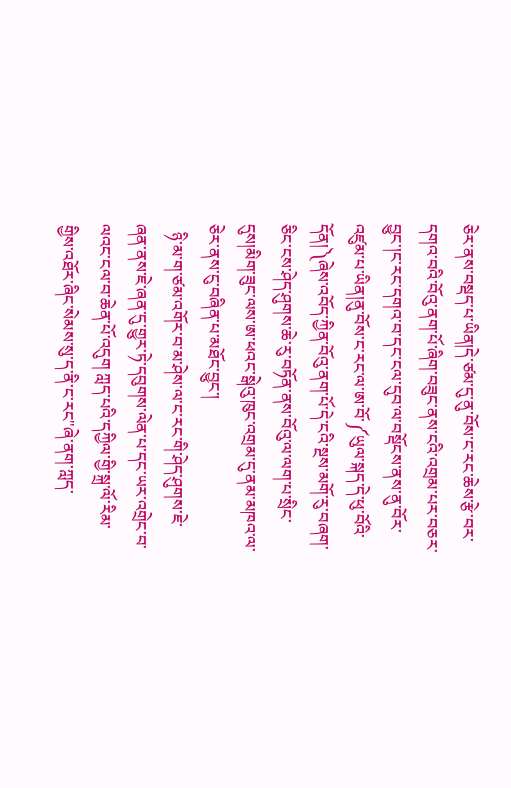ཅེར་ནས་བསྡད་པ་ཡིན།དེ་ཙམ་དུ་ནུ་བོས་ང་རང་ཆེས་རྩེ་བར་དགའ་བའི་བོའུ་ནག་པོ་ཞིག་བཟུང་ནས་ངའི་འགྲམ་པར་བཅར་བྱུང་།ང་རང་དགའ་བ་དང་ངལ་དུབ་ལ་བསྡོངས་ནས་ནུ་བོར་འཛུམ་པ་ཡིན།ནུ་བོས་ང་རང་ལ་ཨ་བོ་༼ཡུལ་སྐད་དེ་ཕུ་བོའི་དོན།༽ཞེས་འབོད་ཀྱིན་བོའུ་ནག་པོ་དེ་ངའི་སྔས་མགོ་རུ་བཞག་ཅིང་ངས་ཤེད་ཤུགས་ཆེ་རུ་བཏོན་ནས་བོའུ་ལ་ལག་པ་སྲིང་དུས།མིག་ཟུང་ལས་ཨ་ཕའང་སྒེའུ་ཁུང་འགྲམ་དུ་ནམ་མཁའ་ལ་ཅེར་ནས་ངུ་བཞིན་པ་མཐོང་བྱུང་།
  ཉི་མ་ག་ཙམ་འགོར་བ་མ་ཤེས་ལ་ང་རང་གི་ཤེད་ཤུགས་ཇེ་ཞན་ནས་ཇེ་ཞན་དུ་གྱུར་ཏེ་དབུགས་ལེན་པ་དང་ཡར་འགྲེང་བ་ལའང་ངལ་བ་ཆེན་པོ་འདུག ཀླད་པའི་དཀྱིལ་གྱི་སྐྲ་ལོ་རིམ་གྱིས་འཐོར་ཞིང་སེམས་སུ་ད་ནི་ང་རང"ཞེ་ནག་ཀླད་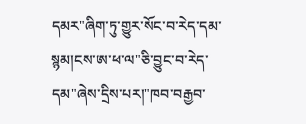དམར"ཞིག་ཏུ་གྱུར་སོང་བ་རེད་དམ་སྙམ།ངས་ཨ་ཕ་ལ"ཅི་བྱུང་བ་རེད་དམ"ཞེས་དྲིས་པར།"ཁབ་བརྒྱབ་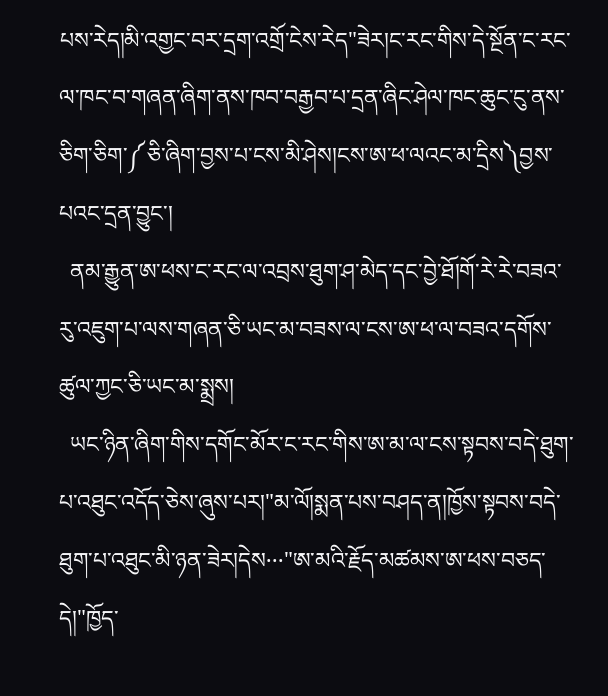པས་རེད།མི་འགྱང་བར་དྲག་འགྲོ་ངེས་རེད"ཟེར།ང་རང་གིས་དེ་སྔོན་ང་རང་ལ་ཁང་བ་གཞན་ཞིག་ནས་ཁབ་བརྒྱབ་པ་དྲན་ཞིང་ཤེལ་ཁང་ཆུང་ངུ་ནས་ཅིག་ཅིག་༼ཅི་ཞིག་བྱས་པ་ངས་མི་ཤེས།ངས་ཨ་ཕ་ལའང་མ་དྲིས༽བྱས་པའང་དྲན་བྱུང་།
  ནམ་རྒྱུན་ཨ་ཕས་ང་རང་ལ་འབྲས་ཐུག་ཤ་མེད་དང་བྱེ་ཐོ།གོ་རེ་རེ་བཟའ་རུ་འཇུག་པ་ལས་གཞན་ཅི་ཡང་མ་བཟས་ལ་ངས་ཨ་ཕ་ལ་བཟའ་དགོས་ཚུལ་ཀྱང་ཅི་ཡང་མ་སྨྲས།
  ཡང་ཉིན་ཞིག་གིས་དགོང་མོར་ང་རང་གིས་ཨ་མ་ལ་ངས་སྟབས་བདེ་ཐུག་པ་འཐུང་འདོད་ཅེས་ཞུས་པར།"མ་ལོ།སྨན་པས་བཤད་ན།ཁྱོས་སྟབས་བདེ་ཐུག་པ་འཐུང་མི་ཉན་ཟེར།དེས···"ཨ་མའི་རྗོད་མཚམས་ཨ་ཕས་བཅད་དེ།"ཁྱོད་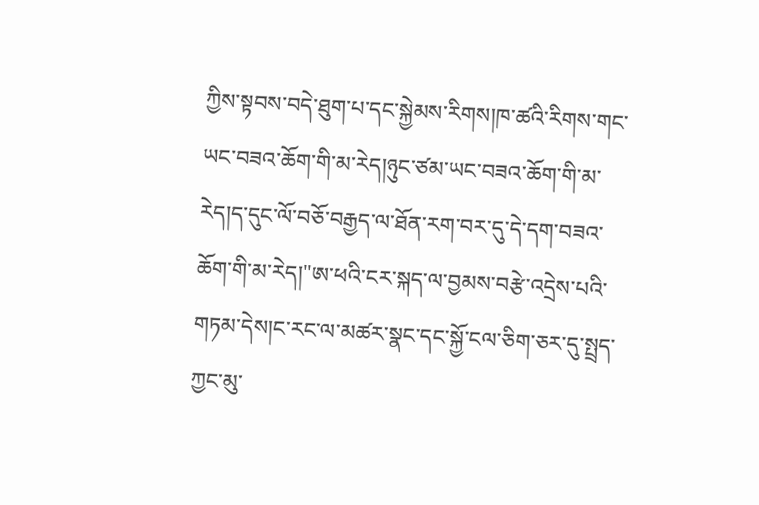ཀྱིས་སྟབས་བདེ་ཐུག་པ་དང་སྐྱེམས་རིགས།ཁ་ཚའི་རིགས་གང་ཡང་བཟའ་ཆོག་གི་མ་རེད།ཉུང་ཙམ་ཡང་བཟའ་ཆོག་གི་མ་རེད།ད་དུང་ལོ་བཅོ་བརྒྱད་ལ་ཐོན་རག་བར་དུ་དེ་དག་བཟའ་ཆོག་གི་མ་རེད།"ཨ་ཕའི་ངར་སྐད་ལ་བྱམས་བརྩེ་འདྲེས་པའི་གཏམ་དེས།ང་རང་ལ་མཚར་སྣང་དང་སྐྱོ་ངལ་ཅིག་ཅར་དུ་སྤྲད་ཀྱང་མུ་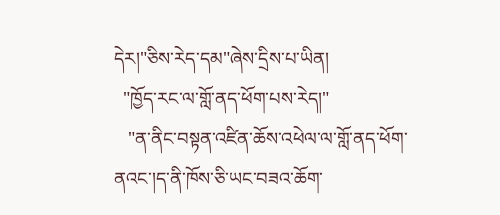དེར།"ཅིས་རེད་དམ"ཞེས་དྲིས་པ་ཡིན།
  "ཁྱོད་རང་ལ་གློ་ནད་ཕོག་པས་རེད།"
   "ན་ནིང་བསྟན་འཛིན་ཆོས་འཕེལ་ལ་གློ་ནད་ཕོག་ནའང་།ད་ནི་ཁོས་ཅི་ཡང་བཟའ་ཆོག་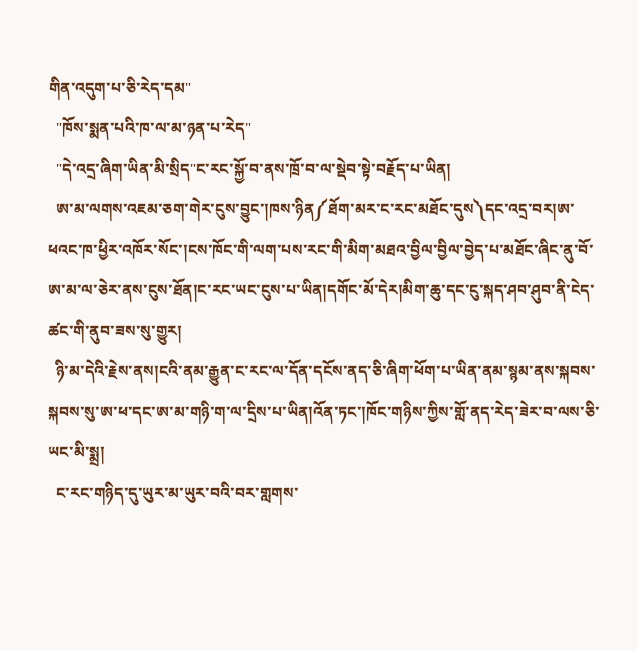གིན་འདུག་པ་ཅི་རེད་དམ"
  "ཁོས་སྨན་པའི་ཁ་ལ་མ་ཉན་པ་རེད"
  "དེ་འདྲ་ཞིག་ཡིན་མི་སྲིད"ང་རང་སྐྱོ་བ་ནས་ཁྲོ་བ་ལ་སྡེབ་སྟེ་བརྗོད་པ་ཡིན།
  ཨ་མ་ལགས་འཇམ་ཅག་གེར་ངུས་བྱུང་།ཁས་ཉིན༼ཐོག་མར་ང་རང་མཐོང་དུས༽དང་འདྲ་བར།ཨ་ཕའང་ཁ་ཕྱིར་འཁོར་སོང་།ངས་ཁོང་གི་ལག་པས་རང་གི་མིག་མཐའ་བྱིལ་བྱིལ་བྱེད་པ་མཐོང་ཞིང་ནུ་བོ་ཨ་མ་ལ་ཅེར་ནས་ངུས་ཐོན།ང་རང་ཡང་ངུས་པ་ཡིན།དགོང་མོ་དེར།མིག་ཆུ་དང་ངུ་སྐད་ཤབ་ཤུབ་ནི་ངེད་ཚང་གི་ནུབ་ཟས་སུ་གྱུར།
  ཉི་མ་དེའི་རྗེས་ནས།ངའི་ནམ་རྒྱུན་ང་རང་ལ་དོན་དངོས་ནད་ཅི་ཞིག་ཕོག་པ་ཡིན་ནམ་སྙམ་ནས་སྐབས་སྐབས་སུ་ཨ་ཕ་དང་ཨ་མ་གཉི་ག་ལ་དྲིས་པ་ཡིན།འོན་ཏང་།ཁོང་གཉིས་ཀྱིས་གློ་ནད་རེད་ཟེར་བ་ལས་ཅི་ཡང་མི་སྨྲ།
  ང་རང་གཉིད་དུ་ཡུར་མ་ཡུར་བའི་བར་གླགས་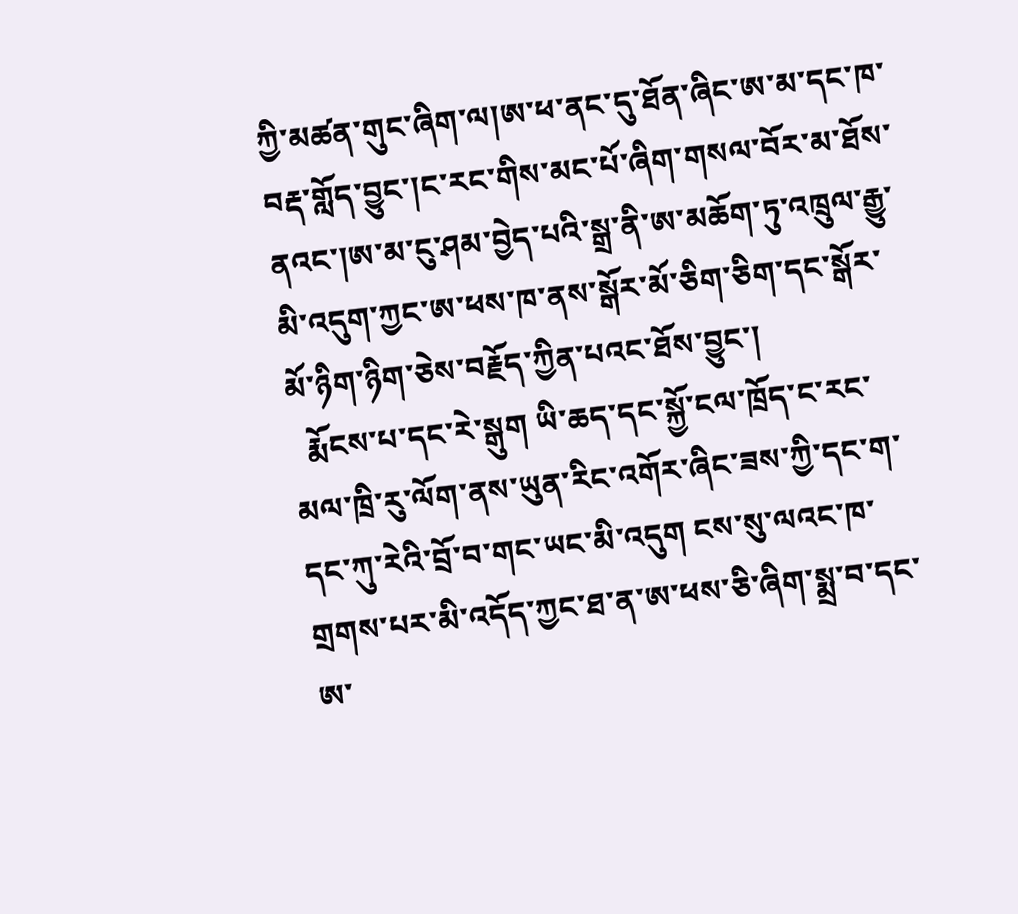ཀྱི་མཚན་གུང་ཞིག་ལ།ཨ་ཕ་ནང་དུ་ཐོན་ཞིང་ཨ་མ་དང་ཁ་བརྡ་གློད་བྱུང་།ང་རང་གིས་མང་པོ་ཞིག་གསལ་བོར་མ་ཐོས་ནའང་།ཨ་མ་ངུ་ཤམ་བྱེད་པའི་སྒྲ་ནི་ཨ་མཆོག་ཏུ་འཁྲུལ་རྒྱུ་མི་འདུག་ཀྱང་ཨ་ཕས་ཁ་ནས་སྒོར་མོ་ཅིག་ཅིག་དང་སྒོར་མོ་ཉིག་ཉིག་ཅེས་བརྗོད་ཀྱིན་པའང་ཐོས་བྱུང་།
  རྨོངས་པ་དང་རེ་སྒུག ཡི་ཆད་དང་སྐྱོ་ངལ་ཁྲོད་ང་རང་མལ་ཁྲི་རུ་ལོག་ནས་ཡུན་རིང་འགོར་ཞིང་ཟས་ཀྱི་དང་ག་དང་ཀུ་རེའི་བྲོ་བ་གང་ཡང་མི་འདུག ངས་སུ་ལའང་ཁ་གྲགས་པར་མི་འདོད་ཀྱང་ཐ་ན་ཨ་ཕས་ཅི་ཞིག་སྨྲ་བ་དང་ཨ་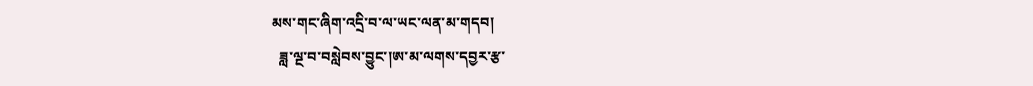མས་གང་ཞིག་འདྲི་བ་ལ་ཡང་ལན་མ་གདབ།
  ཟླ་ལྔ་བ་བསླེབས་བྱུང་།ཨ་མ་ལགས་དབྱར་རྩ་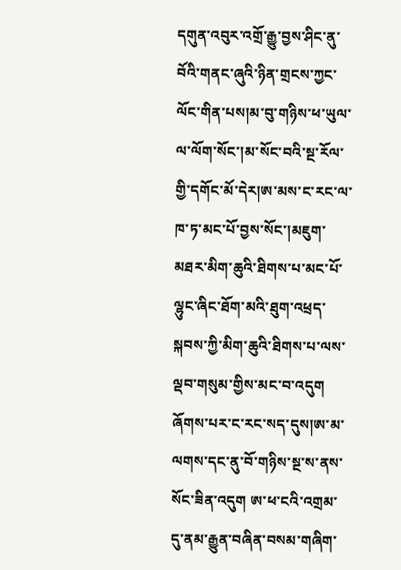དགུན་འབུར་འགྲོ་རྒྱུ་བྱས་ཤིང་ནུ་བོའི་གནང་ཞུའི་ཉིན་གྲངས་ཀྱང་ལོང་གིན་པས།མ་བུ་གཉིས་ཕ་ཡུལ་ལ་ལོག་སོང་།མ་སོང་བའི་སྔ་རོལ་གྱི་དགོང་མོ་དེར།ཨ་མས་ང་རང་ལ་ཁ་ཏ་མང་པོ་བྱས་སོང་།མཇུག་མཐར་མིག་ཆུའི་ཐིགས་པ་མང་པོ་ལྷུང་ཞིང་ཐོག་མའི་ཐུག་འཕྲད་སྐབས་ཀྱི་མིག་ཆུའི་ཐིགས་པ་ལས་ལྡབ་གསུམ་གྱིས་མང་བ་འདུག ཞོགས་པར་ང་རང་སད་དུས།ཨ་མ་ལགས་དང་ནུ་བོ་གཉིས་སྔ་ས་ནས་སོང་ཟིན་འདུག ཨ་ཕ་ངའི་འགྲམ་དུ་ནམ་རྒྱུན་བཞིན་བསམ་གཞིག་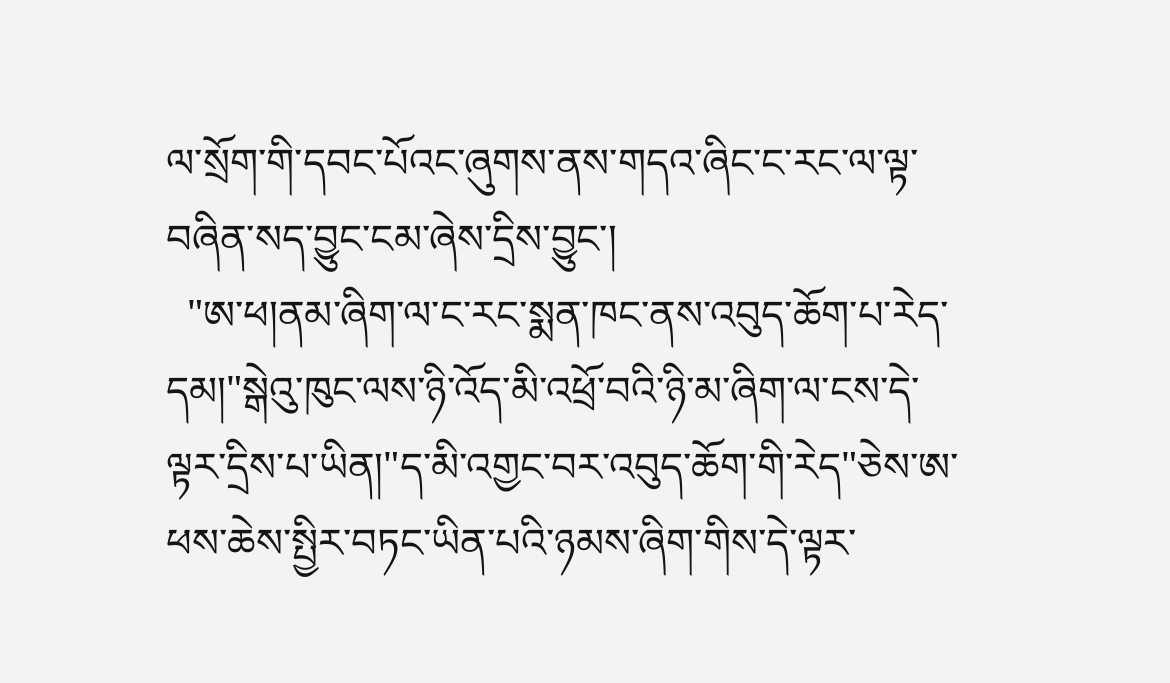ལ་སྲོག་གི་དབང་པོའང་ཞུགས་ནས་གདའ་ཞིང་ང་རང་ལ་ལྟ་བཞིན་སད་བྱུང་ངམ་ཞེས་དྲིས་བྱུང་།
  "ཨ་ཕ།ནམ་ཞིག་ལ་ང་རང་སྨན་ཁང་ནས་འབུད་ཆོག་པ་རེད་དམ།"སྒེའུ་ཁུང་ལས་ཉི་འོད་མི་འཕྲོ་བའི་ཉི་མ་ཞིག་ལ་ངས་དེ་ལྟར་དྲིས་པ་ཡིན།"ད་མི་འགྱང་བར་འབུད་ཆོག་གི་རེད"ཅེས་ཨ་ཕས་ཆེས་སྤྱིར་བཏང་ཡིན་པའི་ཉམས་ཞིག་གིས་དེ་ལྟར་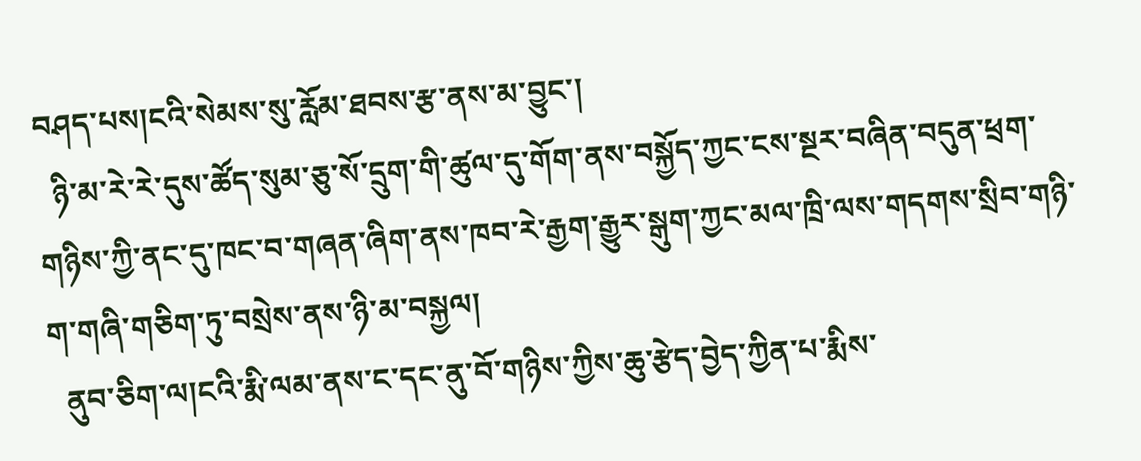བཤད་པས།ངའི་སེམས་སུ་རློམ་ཐབས་རྩ་ནས་མ་བྱུང་།
  ཉི་མ་རེ་རེ་དུས་ཚོད་སུམ་ཅུ་སོ་དྲུག་གི་ཚུལ་དུ་གོག་ནས་བསྐྱོད་ཀྱང་ངས་སྔར་བཞིན་བདུན་ཕྲག་གཉིས་ཀྱི་ནང་དུ་ཁང་བ་གཞན་ཞིག་ནས་ཁབ་རེ་རྒྱག་རྒྱུར་སྒུག་ཀྱང་མལ་ཁྲི་ལས་གདགས་སྲིབ་གཉི་ག་གཞི་གཅིག་ཏུ་བསྲེས་ནས་ཉི་མ་བསྐྱལ།
  ནུབ་ཅིག་ལ།ངའི་རྨི་ལམ་ནས་ང་དང་ནུ་བོ་གཉིས་ཀྱིས་ཆུ་རྩེད་བྱེད་ཀྱིན་པ་རྨིས་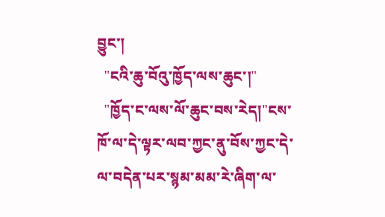བྱུང་།
  "ངའི་ཆུ་བོའུ་ཁྱོད་ལས་ཆུང་།"
  "ཁྱོད་ང་ལས་ལོ་ཆུང་བས་རེད།"ངས་ཁོ་ལ་དེ་ལྟར་ལབ་ཀྱང་ནུ་བོས་ཀྱང་དེ་ལ་བདེན་པར་སྙམ་མམ་རེ་ཞིག་ལ་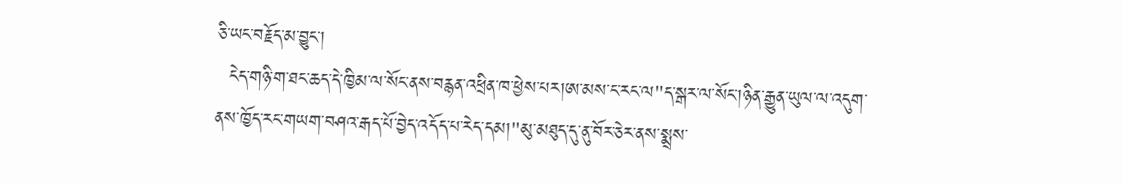ཅི་ཡང་བརྗོད་མ་བྱུང་།
  ངེད་གཉི་ག་ཐང་ཆད་དེ་ཁྱིམ་ལ་སོང་ནས་བརྙན་འཕྲིན་ཁ་ཕྱེས་པར།ཨ་མས་ང་རང་ལ"ད་སྒར་ལ་སོང་།ཉིན་རྒྱུན་ཡུལ་ལ་འདུག་ནས་ཁྱོད་རང་གཡག་བཤའ་རྒད་པོ་བྱེད་འདོད་པ་རེད་དམ།"མུ་མཐུད་དུ་ནུ་བོར་ཅེར་ནས་སྨྲས་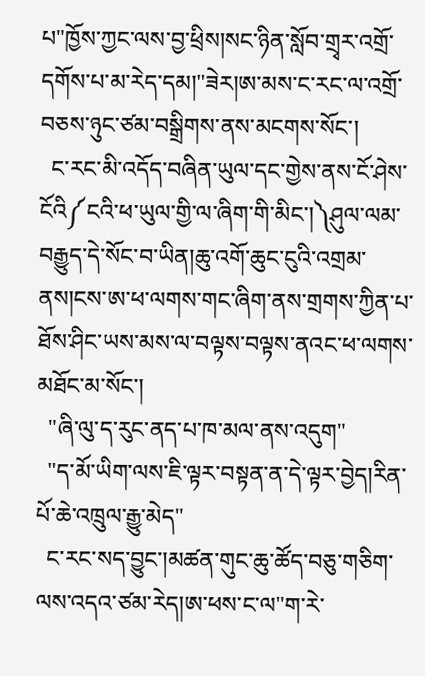པ"ཁྱོས་ཀྱང་ལས་བྱ་ཕྲིས།སང་ཉིན་སློབ་གྲྭར་འགྲོ་དགོས་པ་མ་རེད་དམ།"ཟེར།ཨ་མས་ང་རང་ལ་འགྲོ་བཅས་ཉུང་ཙམ་བསྒྲིགས་ནས་མངགས་སོང་།
  ང་རང་མི་འདོད་བཞིན་ཡུལ་དང་གྱེས་ནས་ངོ་ཤེས་ངོའི༼ངའི་ཕ་ཡུལ་གྱི་ལ་ཞིག་གི་མིང་།༽ཤུལ་ལམ་བརྒྱུད་དེ་སོང་བ་ཡིན།ཆུ་འགོ་ཆུང་ངུའི་འགྲམ་ནས།ངས་ཨ་ཕ་ལགས་གང་ཞིག་ནས་གྲགས་ཀྱིན་པ་ཐོས་ཤིང་ཡས་མས་ལ་བལྟས་བལྟས་ནའང་ཕ་ལགས་མཐོང་མ་སོང་།
  "ཞི་ལུ་ད་རུང་ནད་པ་ཁ་མལ་ནས་འདུག"
  "ད་མོ་ཡིག་ལས་ཇི་ལྟར་བསྟན་ན་དེ་ལྟར་བྱེད།རིན་པོ་ཆེ་འཁྲུལ་རྒྱུ་མེད"
  ང་རང་སད་བྱུང་།མཚན་གུང་ཆུ་ཚོད་བཅུ་གཅིག་ལས་འདའ་ཙམ་རེད།ཨ་ཕས་ང་ལ"ག་རེ་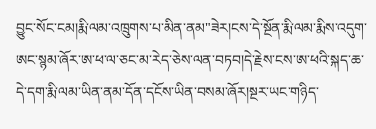བྱུང་སོང་ངམ།རྨི་ལམ་འཁྲུགས་པ་མིན་ནམ"ཟེར།ངས་དེ་སྔོན་རྨི་ལམ་རྨིས་འདུག་ཨང་སྙམ་ཞོར་ཨ་ཕ་ལ་ཅང་མ་རེད་ཅེས་ལན་བཏབ།དེ་རྗེས་ངས་ཨ་ཕའི་སྐད་ཆ་དེ་དག་རྨི་ལམ་ཡིན་ནམ་དོན་དངོས་ཡིན་བསམ་ཞོར།སྔར་ཡང་གཉིད་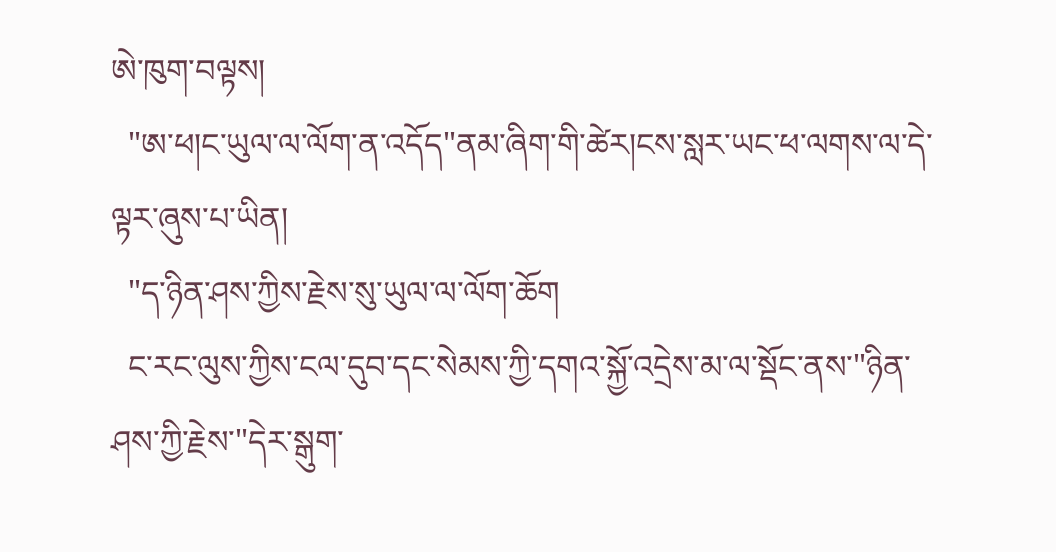ཨེ་ཁུག་བལྟས།
  "ཨ་ཕ།ང་ཡུལ་ལ་ལོག་ན་འདོད"ནམ་ཞིག་གི་ཚེར།ངས་སླར་ཡང་ཕ་ལགས་ལ་དེ་ལྟར་ཞུས་པ་ཡིན།
  "ད་ཉིན་ཤས་ཀྱིས་རྗེས་སུ་ཡུལ་ལ་ལོག་ཆོག
  ང་རང་ལུས་ཀྱིས་ངལ་དུབ་དང་སེམས་ཀྱི་དགའ་སྐྱོ་འདྲེས་མ་ལ་སྡོང་ནས་"ཉིན་ཤས་ཀྱི་རྗེས་"དེར་སྒུག་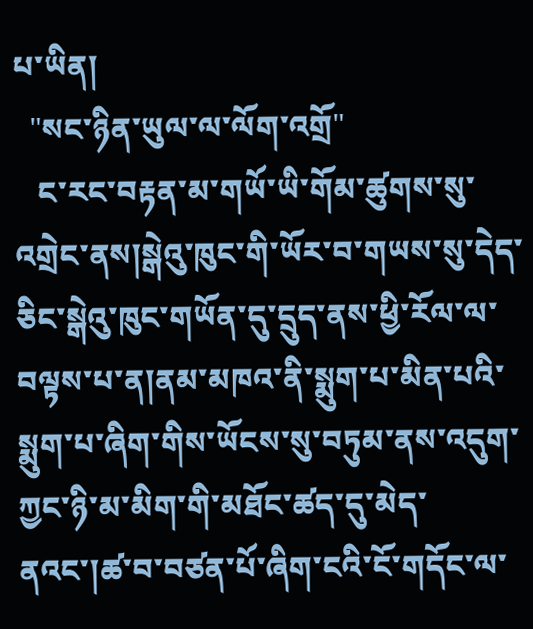པ་ཡིན།
  "སང་ཉིན་ཡུལ་ལ་ལོག་འགྲོ"
   ང་རང་བརྟན་མ་གཡོ་ཡི་གོམ་ཚུགས་སུ་འགྲེང་ནས།སྒེའུ་ཁུང་གི་ཡོར་བ་གཡས་སུ་དེད་ཅིང་སྒེའུ་ཁུང་གཡོན་དུ་དྲུད་ནས་ཕྱི་རོལ་ལ་བལྟས་པ་ན།ནམ་མཁའ་ནི་སྨུག་པ་མིན་པའི་སྨུག་པ་ཞིག་གིས་ཡོངས་སུ་བཏུམ་ནས་འདུག་ཀྱང་ཉི་མ་མིག་གི་མཐོང་ཚད་དུ་མེད་ནའང་།ཚ་བ་བཙན་པོ་ཞིག་ངའི་ངོ་གདོང་ལ་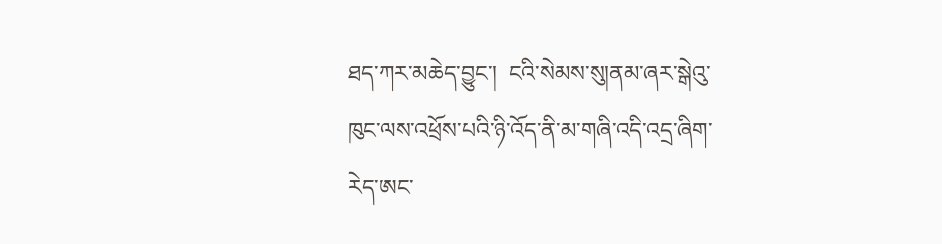ཐད་ཀར་མཆེད་བྱུང་།  ངའི་སེམས་སུ།ནམ་ཞར་སྒེའུ་ཁུང་ལས་འཕྲོས་པའི་ཉི་འོད་ནི་མ་གཞི་འདི་འདྲ་ཞིག་རེད་ཨང་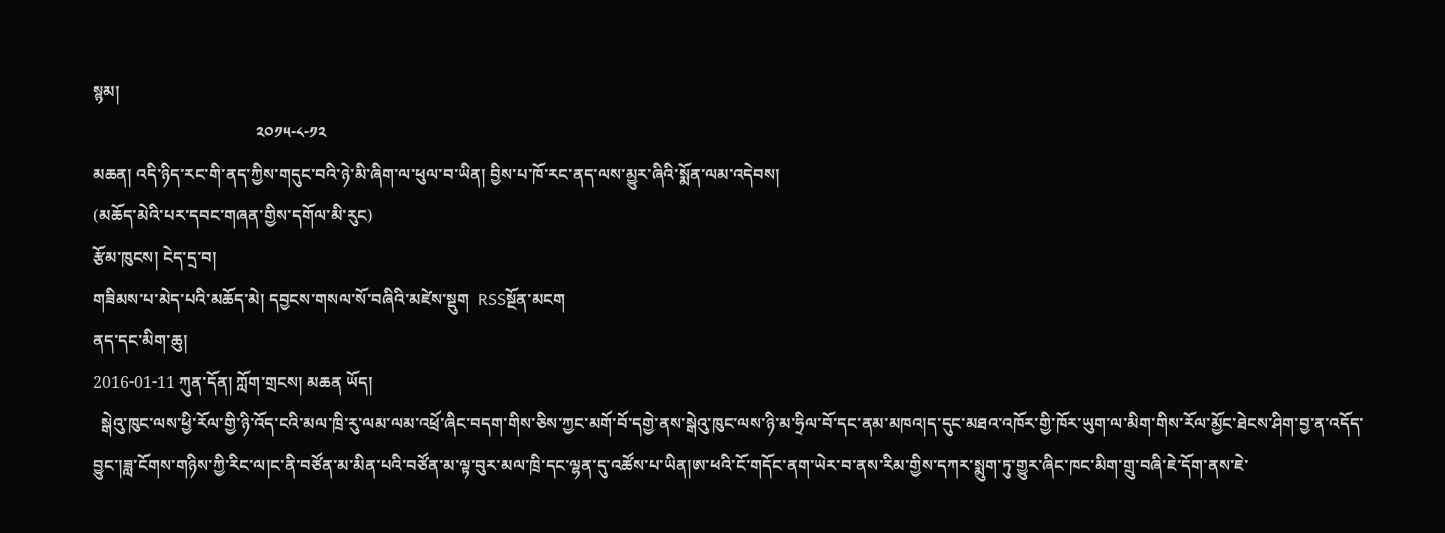སྙམ།
                                       ༢༠༡༥-༨-༡༢
མཆན། འདི་ཉིད་རང་གི་ནད་ཀྱིས་གདུང་བའི་ཉེ་མི་ཞིག་ལ་ཕུལ་བ་ཡིན། བྱིས་པ་ཁོ་རང་ནད་ལས་མྱུར་ཞིའི་སྨོན་ལམ་འདེབས།
(མཆོད་མེའི་པར་དབང་གཞན་གྱིས་དགོལ་མི་རུང)
རྩོམ་ཁུངས། ངེད་དྲ་བ།
གཟིམས་པ་མེད་པའི་མཆོད་མེ། དབྱངས་གསལ་སོ་བཞིའི་མཛེས་སྡུག  RSSསྔོན་མངག
ནད་དང་མིག་ཆུ།
2016-01-11 ཀུན་དོན། ཀློག་གྲངས། མཆན ཡོད།
  སྒེའུ་ཁུང་ལས་ཕྱི་རོལ་གྱི་ཉི་འོད་ངའི་མལ་ཁྲི་རུ་ལམ་ལམ་འཕྲོ་ཞིང་བདག་གིས་ཅིས་ཀྱང་མགོ་བོ་དགྱེ་ནས་སྒེའུ་ཁུང་ལས་ཉི་མ་ཧྲིལ་བོ་དང་ནམ་མཁའ།ད་དུང་མཐའ་འཁོར་གྱི་ཁོར་ཡུག་ལ་མིག་གིས་རོལ་མྱོང་ཐེངས་ཤིག་བྱ་ན་འདོད་བྱུང་།ཟླ་ངོགས་གཉིས་ཀྱི་རིང་ལ།ང་ནི་བཙོན་མ་མིན་པའི་བཙོན་མ་ལྟ་བུར་མལ་ཁྲི་དང་ལྷན་དུ་འཚོས་པ་ཡིན།ཨ་ཕའི་ངོ་གདོང་ནག་ཡེར་བ་ནས་རིམ་གྱིས་དཀར་སྨུག་ཏུ་གྱུར་ཞིང་ཁང་མིག་གྲུ་བཞི་ཇེ་དོག་ནས་ཇེ་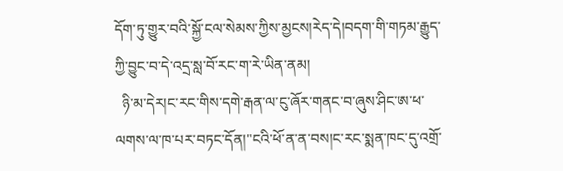དོག་ཏུ་གྱུར་བའི་སྐྱོ་ངལ་སེམས་ཀྱིས་མྱངས།རེད་དེ།བདག་གི་གཏམ་རྒྱུད་ཀྱི་བྱུང་བ་དེ་འདྲ་སླ་བོ་རང་ག་རེ་ཡིན་ནམ།
  ཉི་མ་དེར།ང་རང་གིས་དགེ་རྒན་ལ་ངུ་ཞོར་གནང་བ་ཞུས་ཤིང་ཨ་ཕ་ལགས་ལ་ཁ་པར་བཏང་དོན།"ངའི་ཕོ་ན་ན་བས།ང་རང་སྨན་ཁང་དུ་འགྲོ་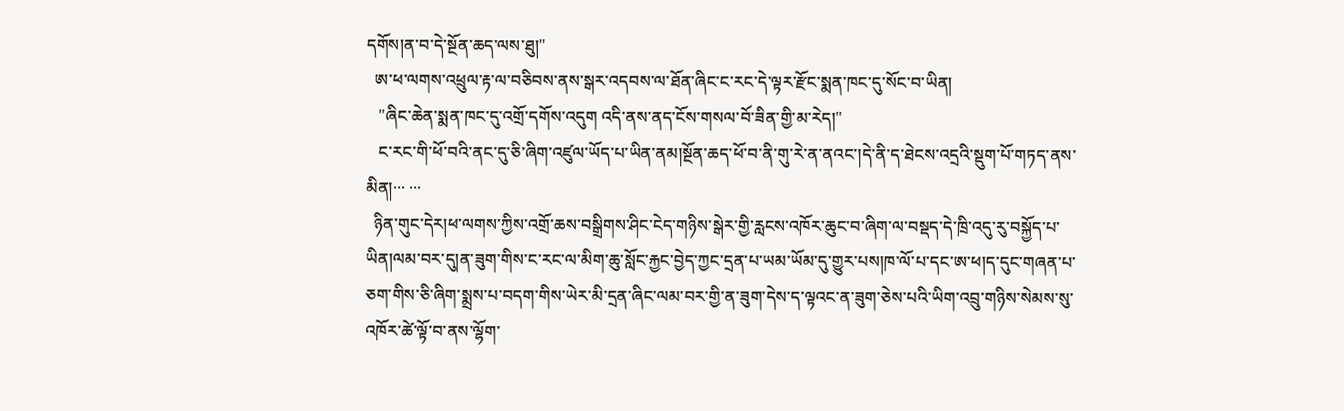དགོས།ན་བ་དེ་སྔོན་ཆད་ལས་ཐུ།"
  ཨ་ཕ་ལགས་འཕྲུལ་རྟ་ལ་བཅིབས་ནས་སྒར་འདབས་ལ་ཐོན་ཞིང་ང་རང་དེ་ལྟར་རྫོང་སྨན་ཁང་དུ་སོང་བ་ཡིན།
   "ཞིང་ཆེན་སྨན་ཁང་དུ་འགྲོ་དགོས་འདུག འདི་ནས་ནད་ངོས་གསལ་བོ་ཟིན་གྱི་མ་རེད།"
   ང་རང་གི་ཕོ་བའི་ནང་དུ་ཅི་ཞིག་འཛུལ་ཡོད་པ་ཡིན་ནམ།སྔོན་ཆད་ཕོ་བ་ནི་གུ་རེ་ན་ནའང་།དེ་ནི་ད་ཐེངས་འདྲའི་སྡུག་པོ་གཏད་ནས་མིན།··· ···
  ཉིན་གུང་དེར།ཕ་ལགས་ཀྱིས་འགྲོ་ཆས་བསྒྲིགས་ཤིང་ངེད་གཉིས་སྒེར་གྱི་རླངས་འཁོར་ཆུང་བ་ཞིག་ལ་བསྡད་དེ་ཁྲི་འདུ་རུ་བསྐྱོད་པ་ཡིན།ལམ་བར་དུ།ན་ཟུག་གིས་ང་རང་ལ་མིག་ཆུ་སློང་རྐྱང་བྱེད་ཀྱང་དྲན་པ་ཡམ་ཡོམ་དུ་གྱུར་པས།ཁ་ལོ་པ་དང་ཨ་ཕ།ད་དུང་གཞན་པ་ཅག་གིས་ཅི་ཞིག་སྨྲས་པ་བདག་གིས་ཡེར་མི་དྲན་ཞིང་ལམ་བར་གྱི་ན་ཟུག་དེས་ད་ལྟའང་ན་ཟུག་ཅེས་པའི་ཡིག་འབྲུ་གཉིས་སེམས་སུ་འཁོར་ཚེ་ལྟོ་བ་ནས་ལྷོག་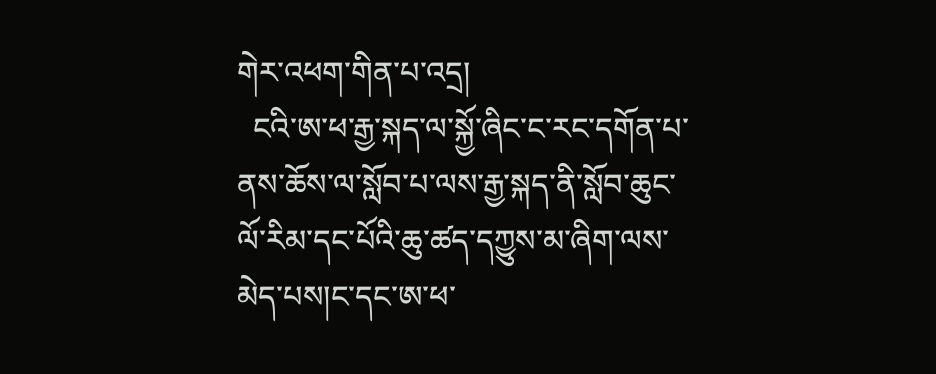གེར་འཕག་གིན་པ་འདྲ།
  ངའི་ཨ་ཕ་རྒྱ་སྐད་ལ་སྐྱོ་ཞིང་ང་རང་དགོན་པ་ནས་ཆོས་ལ་སློབ་པ་ལས་རྒྱ་སྐད་ནི་སློབ་ཆུང་ལོ་རིམ་དང་པོའི་ཆུ་ཚད་དཀྱུས་མ་ཞིག་ལས་མེད་པས།ང་དང་ཨ་ཕ་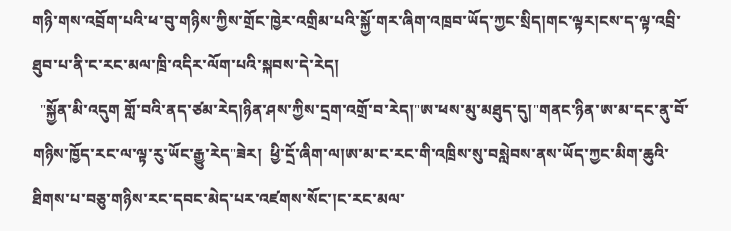གཉི་གས་འབྲོག་པའི་ཕ་བུ་གཉིས་ཀྱིས་གྲོང་ཁྱེར་འགྲིམ་པའི་སྐྱོ་གར་ཞིག་འཁྲབ་ཡོད་ཀྱང་སྲིད།གང་ལྟར།ངས་ད་ལྟ་འབྲི་ཐུབ་པ་ནི་ང་རང་མལ་ཁྲི་འདིར་ལོག་པའི་སྐབས་དེ་རེད།
  "སྐྱོན་མི་འདུག གློ་བའི་ནད་ཙམ་རེད།ཉིན་ཤས་ཀྱིས་དྲག་འགྲོ་བ་རེད།"ཨ་ཕས་མུ་མཐུད་དུ།"གནང་ཉིན་ཨ་མ་དང་ནུ་བོ་གཉིས་ཁྱོད་རང་ལ་ལྟ་རུ་ཡོང་རྒྱུ་རེད"ཟེར།  ཕྱི་དྲོ་ཞིག་ལ།ཨ་མ་ང་རང་གི་འཁྲིས་སུ་བསླེབས་ནས་ཡོད་ཀྱང་མིག་ཆུའི་ཐིགས་པ་བཅུ་གཉིས་རང་དབང་མེད་པར་འཛགས་སོང་།ང་རང་མལ་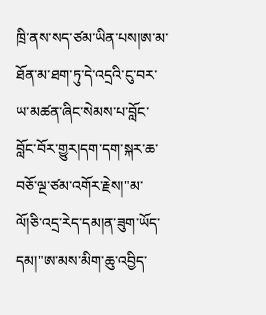ཁྲི་ནས་སད་ཙམ་ཡིན་པས།ཨ་མ་ཐོན་མ་ཐག་ཏུ་དེ་འདྲའི་ངུ་བར་ཡ་མཚན་ཞིང་སེམས་པ་བློང་བློང་བོར་གྱུར།དག་དག་སྐར་ཆ་བཅོ་ལྔ་ཙམ་འགོར་རྗེས།"མ་ལོ།ཅི་འདྲ་རེད་དམ།ན་ཟུག་ཡོད་དམ།"ཨ་མས་མིག་ཆུ་འབྱིད་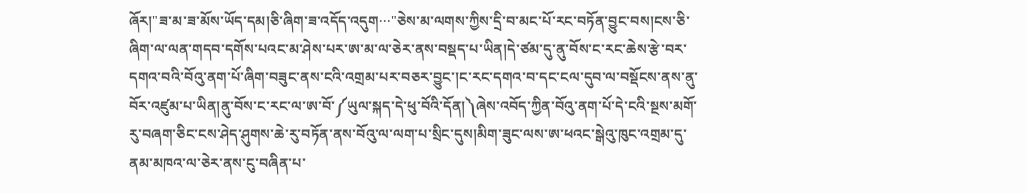ཞོར།"ཟ་མ་ཟ་མོས་ཡོད་དམ།ཅི་ཞིག་ཟ་འདོད་འདུག···"ཅེས་མ་ལགས་ཀྱིས་དྲི་བ་མང་པོ་རང་བཏོན་བྱུང་བས།ངས་ཅི་ཞིག་ལ་ལན་གདབ་དགོས་པའང་མ་ཤེས་པར་ཨ་མ་ལ་ཅེར་ནས་བསྡད་པ་ཡིན།དེ་ཙམ་དུ་ནུ་བོས་ང་རང་ཆེས་རྩེ་བར་དགའ་བའི་བོའུ་ནག་པོ་ཞིག་བཟུང་ནས་ངའི་འགྲམ་པར་བཅར་བྱུང་།ང་རང་དགའ་བ་དང་ངལ་དུབ་ལ་བསྡོངས་ནས་ནུ་བོར་འཛུམ་པ་ཡིན།ནུ་བོས་ང་རང་ལ་ཨ་བོ་༼ཡུལ་སྐད་དེ་ཕུ་བོའི་དོན།༽ཞེས་འབོད་ཀྱིན་བོའུ་ནག་པོ་དེ་ངའི་སྔས་མགོ་རུ་བཞག་ཅིང་ངས་ཤེད་ཤུགས་ཆེ་རུ་བཏོན་ནས་བོའུ་ལ་ལག་པ་སྲིང་དུས།མིག་ཟུང་ལས་ཨ་ཕའང་སྒེའུ་ཁུང་འགྲམ་དུ་ནམ་མཁའ་ལ་ཅེར་ནས་ངུ་བཞིན་པ་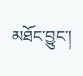མཐོང་བྱུང་།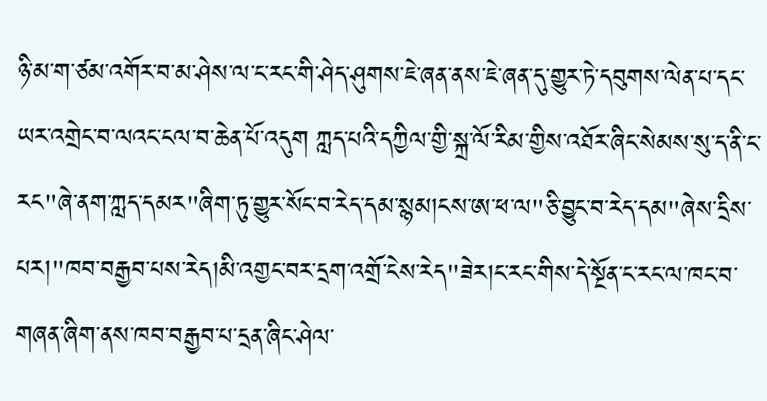ཉི་མ་ག་ཙམ་འགོར་བ་མ་ཤེས་ལ་ང་རང་གི་ཤེད་ཤུགས་ཇེ་ཞན་ནས་ཇེ་ཞན་དུ་གྱུར་ཏེ་དབུགས་ལེན་པ་དང་ཡར་འགྲེང་བ་ལའང་ངལ་བ་ཆེན་པོ་འདུག ཀླད་པའི་དཀྱིལ་གྱི་སྐྲ་ལོ་རིམ་གྱིས་འཐོར་ཞིང་སེམས་སུ་ད་ནི་ང་རང"ཞེ་ནག་ཀླད་དམར"ཞིག་ཏུ་གྱུར་སོང་བ་རེད་དམ་སྙམ།ངས་ཨ་ཕ་ལ"ཅི་བྱུང་བ་རེད་དམ"ཞེས་དྲིས་པར།"ཁབ་བརྒྱབ་པས་རེད།མི་འགྱང་བར་དྲག་འགྲོ་ངེས་རེད"ཟེར།ང་རང་གིས་དེ་སྔོན་ང་རང་ལ་ཁང་བ་གཞན་ཞིག་ནས་ཁབ་བརྒྱབ་པ་དྲན་ཞིང་ཤེལ་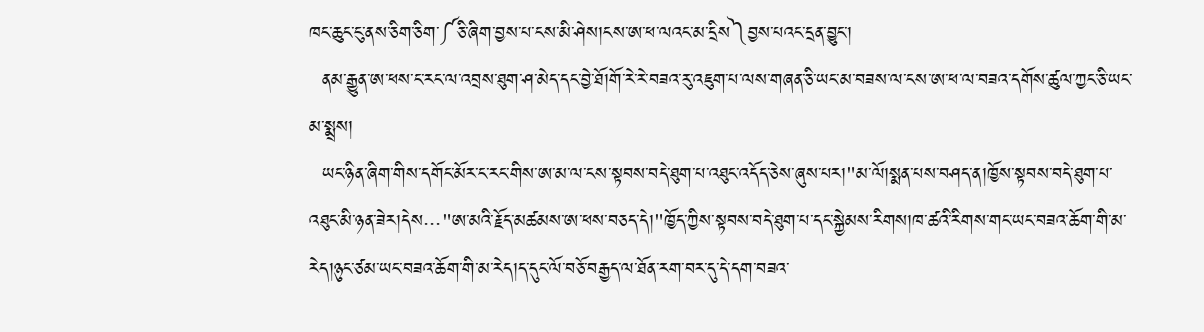ཁང་ཆུང་ངུ་ནས་ཅིག་ཅིག་༼ཅི་ཞིག་བྱས་པ་ངས་མི་ཤེས།ངས་ཨ་ཕ་ལའང་མ་དྲིས༽བྱས་པའང་དྲན་བྱུང་།
  ནམ་རྒྱུན་ཨ་ཕས་ང་རང་ལ་འབྲས་ཐུག་ཤ་མེད་དང་བྱེ་ཐོ།གོ་རེ་རེ་བཟའ་རུ་འཇུག་པ་ལས་གཞན་ཅི་ཡང་མ་བཟས་ལ་ངས་ཨ་ཕ་ལ་བཟའ་དགོས་ཚུལ་ཀྱང་ཅི་ཡང་མ་སྨྲས།
  ཡང་ཉིན་ཞིག་གིས་དགོང་མོར་ང་རང་གིས་ཨ་མ་ལ་ངས་སྟབས་བདེ་ཐུག་པ་འཐུང་འདོད་ཅེས་ཞུས་པར།"མ་ལོ།སྨན་པས་བཤད་ན།ཁྱོས་སྟབས་བདེ་ཐུག་པ་འཐུང་མི་ཉན་ཟེར།དེས···"ཨ་མའི་རྗོད་མཚམས་ཨ་ཕས་བཅད་དེ།"ཁྱོད་ཀྱིས་སྟབས་བདེ་ཐུག་པ་དང་སྐྱེམས་རིགས།ཁ་ཚའི་རིགས་གང་ཡང་བཟའ་ཆོག་གི་མ་རེད།ཉུང་ཙམ་ཡང་བཟའ་ཆོག་གི་མ་རེད།ད་དུང་ལོ་བཅོ་བརྒྱད་ལ་ཐོན་རག་བར་དུ་དེ་དག་བཟའ་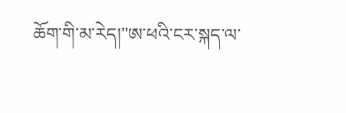ཆོག་གི་མ་རེད།"ཨ་ཕའི་ངར་སྐད་ལ་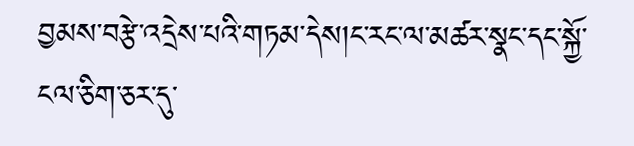བྱམས་བརྩེ་འདྲེས་པའི་གཏམ་དེས།ང་རང་ལ་མཚར་སྣང་དང་སྐྱོ་ངལ་ཅིག་ཅར་དུ་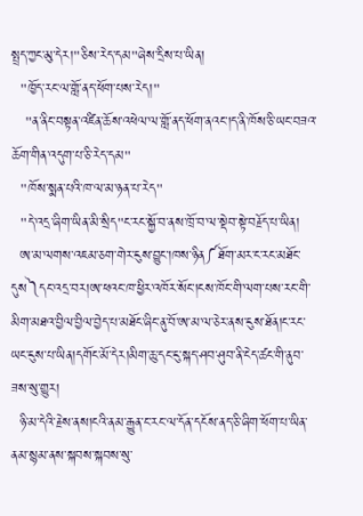སྤྲད་ཀྱང་མུ་དེར།"ཅིས་རེད་དམ"ཞེས་དྲིས་པ་ཡིན།
  "ཁྱོད་རང་ལ་གློ་ནད་ཕོག་པས་རེད།"
   "ན་ནིང་བསྟན་འཛིན་ཆོས་འཕེལ་ལ་གློ་ནད་ཕོག་ནའང་།ད་ནི་ཁོས་ཅི་ཡང་བཟའ་ཆོག་གིན་འདུག་པ་ཅི་རེད་དམ"
  "ཁོས་སྨན་པའི་ཁ་ལ་མ་ཉན་པ་རེད"
  "དེ་འདྲ་ཞིག་ཡིན་མི་སྲིད"ང་རང་སྐྱོ་བ་ནས་ཁྲོ་བ་ལ་སྡེབ་སྟེ་བརྗོད་པ་ཡིན།
  ཨ་མ་ལགས་འཇམ་ཅག་གེར་ངུས་བྱུང་།ཁས་ཉིན༼ཐོག་མར་ང་རང་མཐོང་དུས༽དང་འདྲ་བར།ཨ་ཕའང་ཁ་ཕྱིར་འཁོར་སོང་།ངས་ཁོང་གི་ལག་པས་རང་གི་མིག་མཐའ་བྱིལ་བྱིལ་བྱེད་པ་མཐོང་ཞིང་ནུ་བོ་ཨ་མ་ལ་ཅེར་ནས་ངུས་ཐོན།ང་རང་ཡང་ངུས་པ་ཡིན།དགོང་མོ་དེར།མིག་ཆུ་དང་ངུ་སྐད་ཤབ་ཤུབ་ནི་ངེད་ཚང་གི་ནུབ་ཟས་སུ་གྱུར།
  ཉི་མ་དེའི་རྗེས་ནས།ངའི་ནམ་རྒྱུན་ང་རང་ལ་དོན་དངོས་ནད་ཅི་ཞིག་ཕོག་པ་ཡིན་ནམ་སྙམ་ནས་སྐབས་སྐབས་སུ་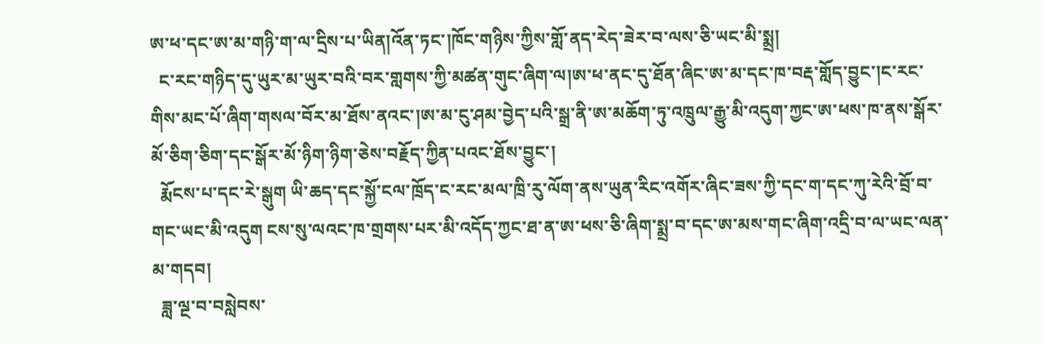ཨ་ཕ་དང་ཨ་མ་གཉི་ག་ལ་དྲིས་པ་ཡིན།འོན་ཏང་།ཁོང་གཉིས་ཀྱིས་གློ་ནད་རེད་ཟེར་བ་ལས་ཅི་ཡང་མི་སྨྲ།
  ང་རང་གཉིད་དུ་ཡུར་མ་ཡུར་བའི་བར་གླགས་ཀྱི་མཚན་གུང་ཞིག་ལ།ཨ་ཕ་ནང་དུ་ཐོན་ཞིང་ཨ་མ་དང་ཁ་བརྡ་གློད་བྱུང་།ང་རང་གིས་མང་པོ་ཞིག་གསལ་བོར་མ་ཐོས་ནའང་།ཨ་མ་ངུ་ཤམ་བྱེད་པའི་སྒྲ་ནི་ཨ་མཆོག་ཏུ་འཁྲུལ་རྒྱུ་མི་འདུག་ཀྱང་ཨ་ཕས་ཁ་ནས་སྒོར་མོ་ཅིག་ཅིག་དང་སྒོར་མོ་ཉིག་ཉིག་ཅེས་བརྗོད་ཀྱིན་པའང་ཐོས་བྱུང་།
  རྨོངས་པ་དང་རེ་སྒུག ཡི་ཆད་དང་སྐྱོ་ངལ་ཁྲོད་ང་རང་མལ་ཁྲི་རུ་ལོག་ནས་ཡུན་རིང་འགོར་ཞིང་ཟས་ཀྱི་དང་ག་དང་ཀུ་རེའི་བྲོ་བ་གང་ཡང་མི་འདུག ངས་སུ་ལའང་ཁ་གྲགས་པར་མི་འདོད་ཀྱང་ཐ་ན་ཨ་ཕས་ཅི་ཞིག་སྨྲ་བ་དང་ཨ་མས་གང་ཞིག་འདྲི་བ་ལ་ཡང་ལན་མ་གདབ།
  ཟླ་ལྔ་བ་བསླེབས་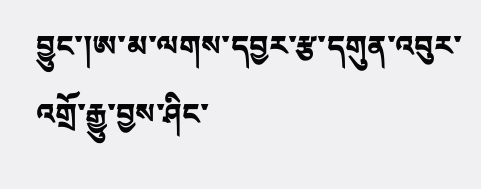བྱུང་།ཨ་མ་ལགས་དབྱར་རྩ་དགུན་འབུར་འགྲོ་རྒྱུ་བྱས་ཤིང་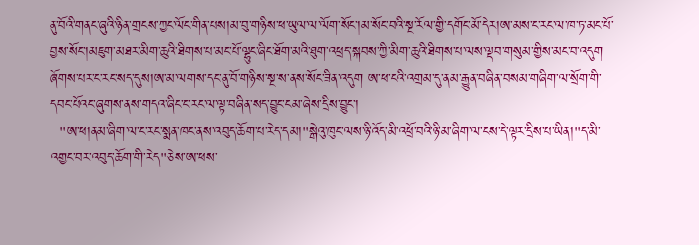ནུ་བོའི་གནང་ཞུའི་ཉིན་གྲངས་ཀྱང་ལོང་གིན་པས།མ་བུ་གཉིས་ཕ་ཡུལ་ལ་ལོག་སོང་།མ་སོང་བའི་སྔ་རོལ་གྱི་དགོང་མོ་དེར།ཨ་མས་ང་རང་ལ་ཁ་ཏ་མང་པོ་བྱས་སོང་།མཇུག་མཐར་མིག་ཆུའི་ཐིགས་པ་མང་པོ་ལྷུང་ཞིང་ཐོག་མའི་ཐུག་འཕྲད་སྐབས་ཀྱི་མིག་ཆུའི་ཐིགས་པ་ལས་ལྡབ་གསུམ་གྱིས་མང་བ་འདུག ཞོགས་པར་ང་རང་སད་དུས།ཨ་མ་ལགས་དང་ནུ་བོ་གཉིས་སྔ་ས་ནས་སོང་ཟིན་འདུག ཨ་ཕ་ངའི་འགྲམ་དུ་ནམ་རྒྱུན་བཞིན་བསམ་གཞིག་ལ་སྲོག་གི་དབང་པོའང་ཞུགས་ནས་གདའ་ཞིང་ང་རང་ལ་ལྟ་བཞིན་སད་བྱུང་ངམ་ཞེས་དྲིས་བྱུང་།
  "ཨ་ཕ།ནམ་ཞིག་ལ་ང་རང་སྨན་ཁང་ནས་འབུད་ཆོག་པ་རེད་དམ།"སྒེའུ་ཁུང་ལས་ཉི་འོད་མི་འཕྲོ་བའི་ཉི་མ་ཞིག་ལ་ངས་དེ་ལྟར་དྲིས་པ་ཡིན།"ད་མི་འགྱང་བར་འབུད་ཆོག་གི་རེད"ཅེས་ཨ་ཕས་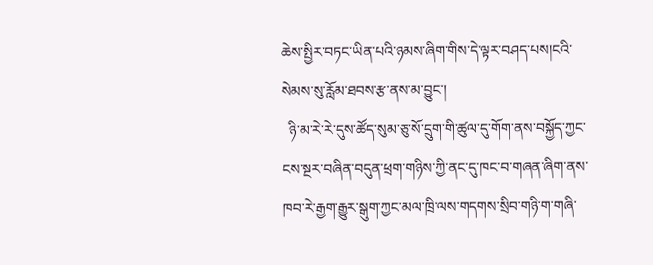ཆེས་སྤྱིར་བཏང་ཡིན་པའི་ཉམས་ཞིག་གིས་དེ་ལྟར་བཤད་པས།ངའི་སེམས་སུ་རློམ་ཐབས་རྩ་ནས་མ་བྱུང་།
  ཉི་མ་རེ་རེ་དུས་ཚོད་སུམ་ཅུ་སོ་དྲུག་གི་ཚུལ་དུ་གོག་ནས་བསྐྱོད་ཀྱང་ངས་སྔར་བཞིན་བདུན་ཕྲག་གཉིས་ཀྱི་ནང་དུ་ཁང་བ་གཞན་ཞིག་ནས་ཁབ་རེ་རྒྱག་རྒྱུར་སྒུག་ཀྱང་མལ་ཁྲི་ལས་གདགས་སྲིབ་གཉི་ག་གཞི་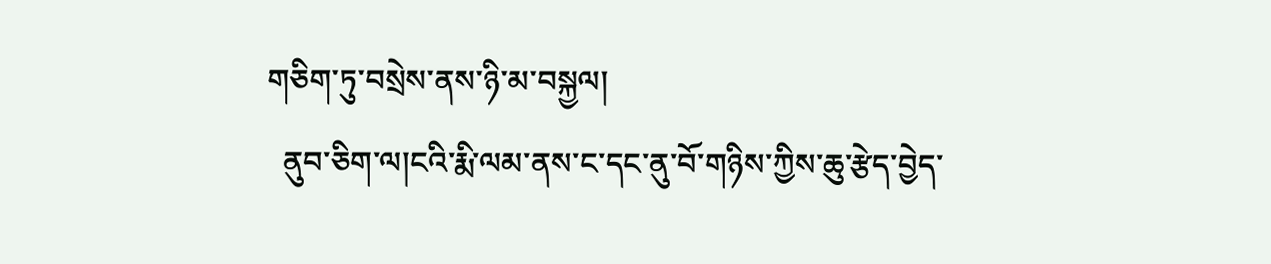གཅིག་ཏུ་བསྲེས་ནས་ཉི་མ་བསྐྱལ།
  ནུབ་ཅིག་ལ།ངའི་རྨི་ལམ་ནས་ང་དང་ནུ་བོ་གཉིས་ཀྱིས་ཆུ་རྩེད་བྱེད་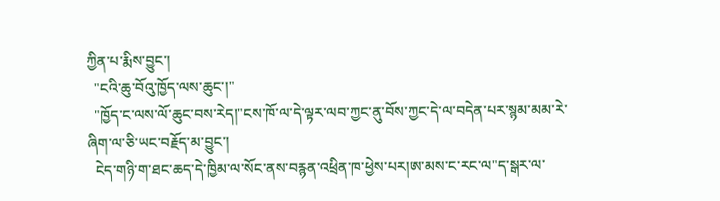ཀྱིན་པ་རྨིས་བྱུང་།
  "ངའི་ཆུ་བོའུ་ཁྱོད་ལས་ཆུང་།"
  "ཁྱོད་ང་ལས་ལོ་ཆུང་བས་རེད།"ངས་ཁོ་ལ་དེ་ལྟར་ལབ་ཀྱང་ནུ་བོས་ཀྱང་དེ་ལ་བདེན་པར་སྙམ་མམ་རེ་ཞིག་ལ་ཅི་ཡང་བརྗོད་མ་བྱུང་།
  ངེད་གཉི་ག་ཐང་ཆད་དེ་ཁྱིམ་ལ་སོང་ནས་བརྙན་འཕྲིན་ཁ་ཕྱེས་པར།ཨ་མས་ང་རང་ལ"ད་སྒར་ལ་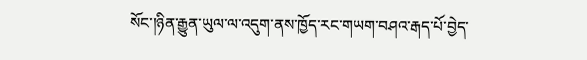སོང་།ཉིན་རྒྱུན་ཡུལ་ལ་འདུག་ནས་ཁྱོད་རང་གཡག་བཤའ་རྒད་པོ་བྱེད་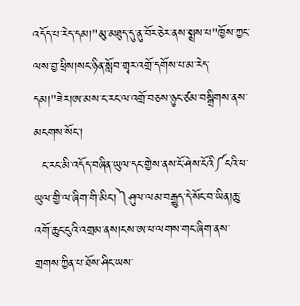འདོད་པ་རེད་དམ།"མུ་མཐུད་དུ་ནུ་བོར་ཅེར་ནས་སྨྲས་པ"ཁྱོས་ཀྱང་ལས་བྱ་ཕྲིས།སང་ཉིན་སློབ་གྲྭར་འགྲོ་དགོས་པ་མ་རེད་དམ།"ཟེར།ཨ་མས་ང་རང་ལ་འགྲོ་བཅས་ཉུང་ཙམ་བསྒྲིགས་ནས་མངགས་སོང་།
  ང་རང་མི་འདོད་བཞིན་ཡུལ་དང་གྱེས་ནས་ངོ་ཤེས་ངོའི༼ངའི་ཕ་ཡུལ་གྱི་ལ་ཞིག་གི་མིང་།༽ཤུལ་ལམ་བརྒྱུད་དེ་སོང་བ་ཡིན།ཆུ་འགོ་ཆུང་ངུའི་འགྲམ་ནས།ངས་ཨ་ཕ་ལགས་གང་ཞིག་ནས་གྲགས་ཀྱིན་པ་ཐོས་ཤིང་ཡས་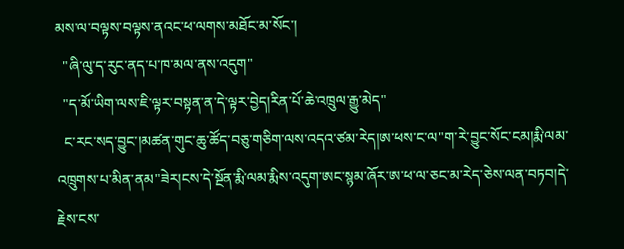མས་ལ་བལྟས་བལྟས་ནའང་ཕ་ལགས་མཐོང་མ་སོང་།
  "ཞི་ལུ་ད་རུང་ནད་པ་ཁ་མལ་ནས་འདུག"
  "ད་མོ་ཡིག་ལས་ཇི་ལྟར་བསྟན་ན་དེ་ལྟར་བྱེད།རིན་པོ་ཆེ་འཁྲུལ་རྒྱུ་མེད"
  ང་རང་སད་བྱུང་།མཚན་གུང་ཆུ་ཚོད་བཅུ་གཅིག་ལས་འདའ་ཙམ་རེད།ཨ་ཕས་ང་ལ"ག་རེ་བྱུང་སོང་ངམ།རྨི་ལམ་འཁྲུགས་པ་མིན་ནམ"ཟེར།ངས་དེ་སྔོན་རྨི་ལམ་རྨིས་འདུག་ཨང་སྙམ་ཞོར་ཨ་ཕ་ལ་ཅང་མ་རེད་ཅེས་ལན་བཏབ།དེ་རྗེས་ངས་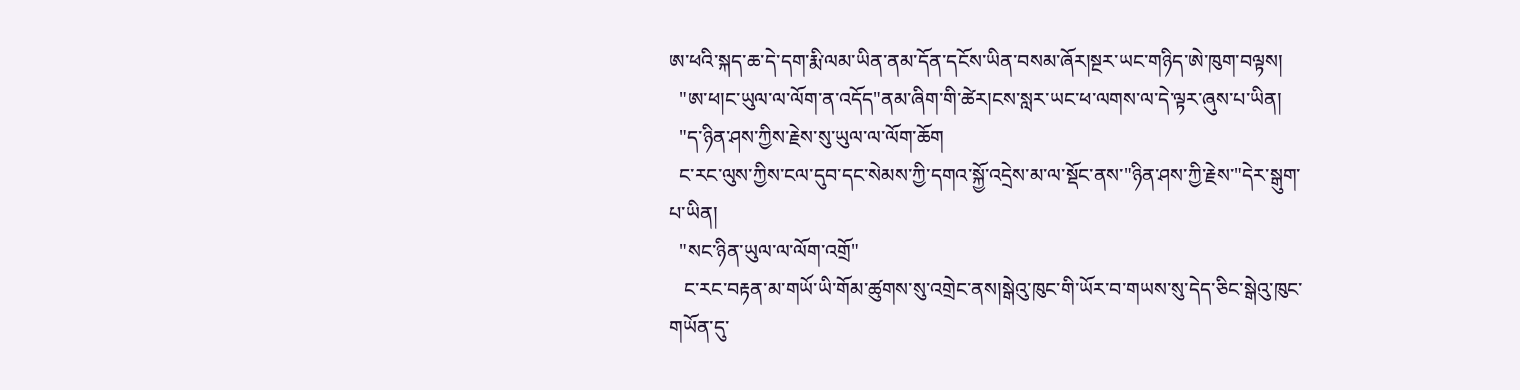ཨ་ཕའི་སྐད་ཆ་དེ་དག་རྨི་ལམ་ཡིན་ནམ་དོན་དངོས་ཡིན་བསམ་ཞོར།སྔར་ཡང་གཉིད་ཨེ་ཁུག་བལྟས།
  "ཨ་ཕ།ང་ཡུལ་ལ་ལོག་ན་འདོད"ནམ་ཞིག་གི་ཚེར།ངས་སླར་ཡང་ཕ་ལགས་ལ་དེ་ལྟར་ཞུས་པ་ཡིན།
  "ད་ཉིན་ཤས་ཀྱིས་རྗེས་སུ་ཡུལ་ལ་ལོག་ཆོག
  ང་རང་ལུས་ཀྱིས་ངལ་དུབ་དང་སེམས་ཀྱི་དགའ་སྐྱོ་འདྲེས་མ་ལ་སྡོང་ནས་"ཉིན་ཤས་ཀྱི་རྗེས་"དེར་སྒུག་པ་ཡིན།
  "སང་ཉིན་ཡུལ་ལ་ལོག་འགྲོ"
   ང་རང་བརྟན་མ་གཡོ་ཡི་གོམ་ཚུགས་སུ་འགྲེང་ནས།སྒེའུ་ཁུང་གི་ཡོར་བ་གཡས་སུ་དེད་ཅིང་སྒེའུ་ཁུང་གཡོན་དུ་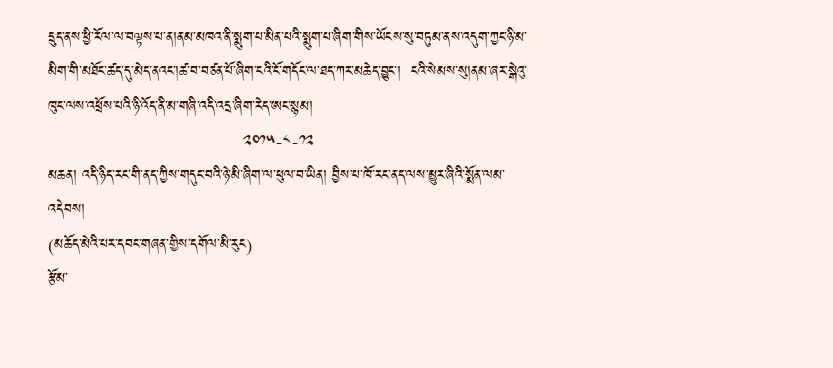དྲུད་ནས་ཕྱི་རོལ་ལ་བལྟས་པ་ན།ནམ་མཁའ་ནི་སྨུག་པ་མིན་པའི་སྨུག་པ་ཞིག་གིས་ཡོངས་སུ་བཏུམ་ནས་འདུག་ཀྱང་ཉི་མ་མིག་གི་མཐོང་ཚད་དུ་མེད་ནའང་།ཚ་བ་བཙན་པོ་ཞིག་ངའི་ངོ་གདོང་ལ་ཐད་ཀར་མཆེད་བྱུང་།  ངའི་སེམས་སུ།ནམ་ཞར་སྒེའུ་ཁུང་ལས་འཕྲོས་པའི་ཉི་འོད་ནི་མ་གཞི་འདི་འདྲ་ཞིག་རེད་ཨང་སྙམ།
                                       ༢༠༡༥-༨-༡༢
མཆན། འདི་ཉིད་རང་གི་ནད་ཀྱིས་གདུང་བའི་ཉེ་མི་ཞིག་ལ་ཕུལ་བ་ཡིན། བྱིས་པ་ཁོ་རང་ནད་ལས་མྱུར་ཞིའི་སྨོན་ལམ་འདེབས།
(མཆོད་མེའི་པར་དབང་གཞན་གྱིས་དགོལ་མི་རུང)
རྩོམ་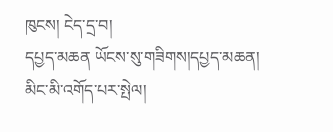ཁུངས། ངེད་དྲ་བ།
དཔྱད་མཆན ཡོངས་སུ་གཟིགས།དཔྱད་མཆན།
མིང་མི་འགོད་པར་སྤེལ།